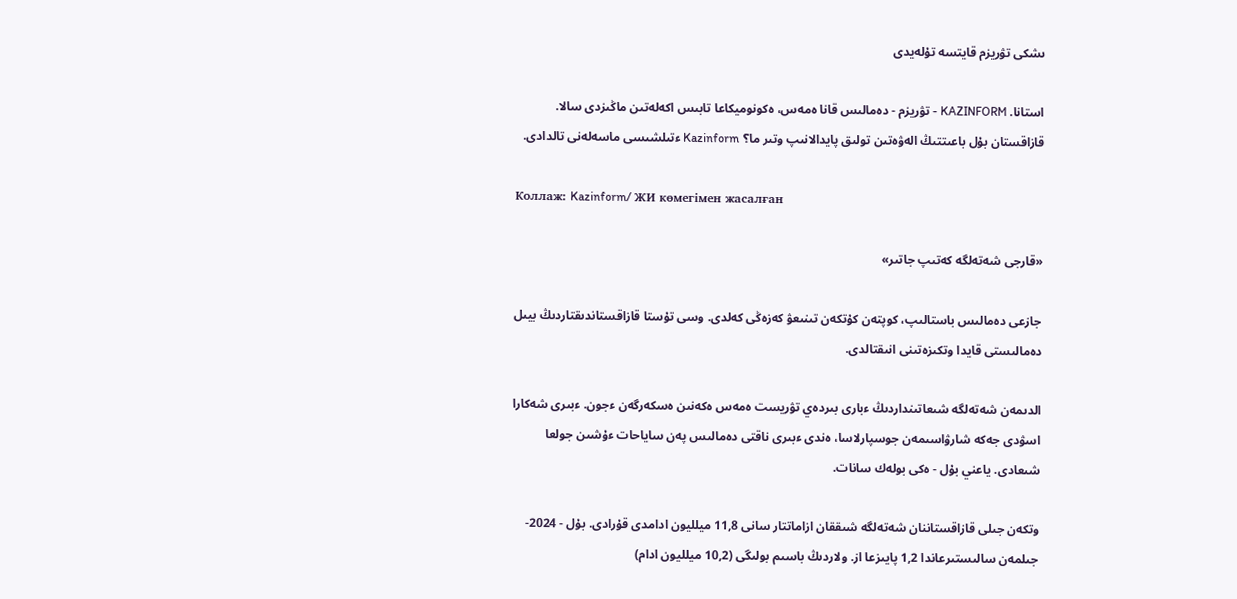ىشكى تۋريزم قايتسە تۇلەيدى

استانا. KAZINFORM - تۋريزم - دەمالىس قانا ەمەس، ەكونوميكاعا تابىس اكەلەتىن ماڭىزدى سالا. قازاقستان بۇل باعىتتىڭ الەۋەتىن تولىق پايدالانىپ وتىر ما؟ Kazinform ءتىلشىسى ماسەلەنى تالدادى.

Коллаж: Kazinform/ ЖИ көмегімен жасалған

«قارجى شەتەلگە كەتىپ جاتىر»

جازعى دەمالىس باستالىپ، كوپتەن كۇتكەن تىنىعۋ كەزەڭى كەلدى. وسى تۇستا قازاقستاندىقتاردىڭ بيىل دەمالىستى قايدا وتكىزەتىنى انىقتالدى.

الدىمەن شەتەلگە شىعاتىنداردىڭ ءبارى بىردەي تۋريست ەمەس ەكەنىن ەسكەرگەن ءجون. ءبىرى شەكارا اسۋدى جەكە شارۋاسىمەن جوسپارلاسا، ەندى ءبىرى ناقتى دەمالىس پەن ساياحات ءۇشىن جولعا شىعادى. ياعني بۇل - ەكى بولەك سانات.

وتكەن جىلى قازاقستاننان شەتەلگە شىققان ازاماتتار سانى 11,8 ميلليون ادامدى قۇرادى. بۇل - 2024-جىلمەن سالىستىرعاندا 1,2 پايىزعا از. ولاردىڭ باسىم بولىگى (10,2 ميلليون ادام)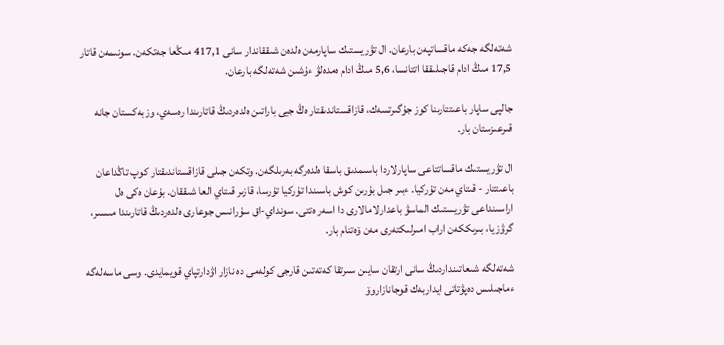شەتەلگە جەكە ماقساتپەن بارعان. ال تۋريستىك ساپارمەن ەلدەن شىققاندار سانى 417,1 مىڭعا جەتكەن. سونىمەن قاتار 17,5 مىڭ ادام قاجىلىققا اتتانسا، 5,6 مىڭ ادام ەمدەلۋ ءۇشىن شەتەلگە بارعان.

جالپى ساپار باعىتتارىنا كوز جۇگىرتسەك، قازاقستاندىقتار ەڭ جيى باراتىن ەلدەردىڭ قاتارىندا رەسەي، وزبەكستان جانە قىرعىزستان بار.

ال تۋريستىك ماقساتتاعى ساپارلاردا باسىمدىق باسقا ەلدەرگە بەرىلگەن. وتكەن جىلى قازاقستاندىقتار كوپ تاڭداعان باعىتتار - قىتاي مەن تۇركيا. ءبىر جىل بۇرىن كوش باسىندا تۇركيا تۇرسا، قازىر قىتاي العا شىققان. بۇعان ەكى ەل اراسىنداعى تۋريستىك الماسۋ باعدارلامالارى دا اسەر ەتتى. سونداي-اق سۇرانىس جوعارى ەلدەردىڭ قاتارىندا مىسىر، گرۋزيا، بىرىككەن اراب امىرلىكتەرى مەن ۆەتنام بار.

شەتەلگە شىعاتىنداردىڭ سانى ارتقان سايىن سىرتقا كەتەتىن قارجى كولەمى دە نازار اۋدارتپاي قويمايدى. وسى ماسەلەگە ءماجىلىس دەپۋتاتى ايداربەك قوجانازاروۆ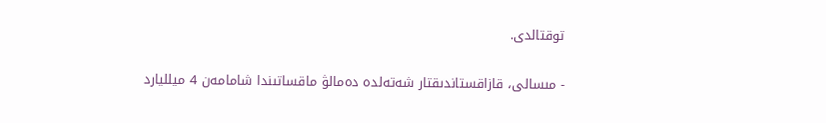توقتالدى.

- مىسالى، قازاقستاندىقتار شەتەلدە دەمالۋ ماقساتىندا شامامەن 4 ميلليارد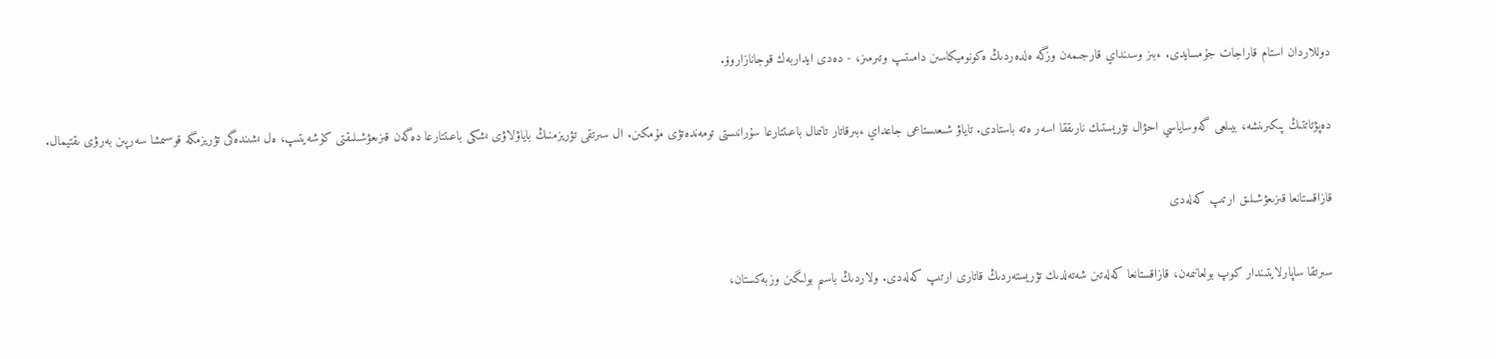دوللاردان استام قاراجات جۇمسايدى. ءبىز وسىنداي قارجىمەن وزگە ەلدەردىڭ ەكونوميكاسىن دامىتىپ وتىرمىز، - دەدى ايداربەك قوجانازاروۆ.

دەپۋتاتتىڭ پىكىرىنشە، بيىلعى گەوساياسي احۋال تۋريستىك نارىققا اسەر ەتە باستادى. تاياۋ شىعىستاعى جاعداي ءبىرقاتار تانىمال باعىتتارعا سۇرانىستى تومەندەتۋى مۇمكىن. ال سىرتقى تۋريزمنىڭ باياۋلاۋى ىشكى باعىتتارعا دەگەن قىزىعۋشىلىقتى كۇشەيتىپ، ەل ىشىندەگى تۋريزمگە قوسىمشا سەرپىن بەرۋى ىقتيمال.

قازاقستانعا قىزىعۋشىلىق ارتىپ كەلەدى

سىرتقا ساپارلايتىندار كوپ بولعانىمەن، قازاقستانعا كەلەتىن شەتەلدىك تۋريستەردىڭ قاتارى ارتىپ كەلەدى. ولاردىڭ باسىم بولىگىن وزبەكستان،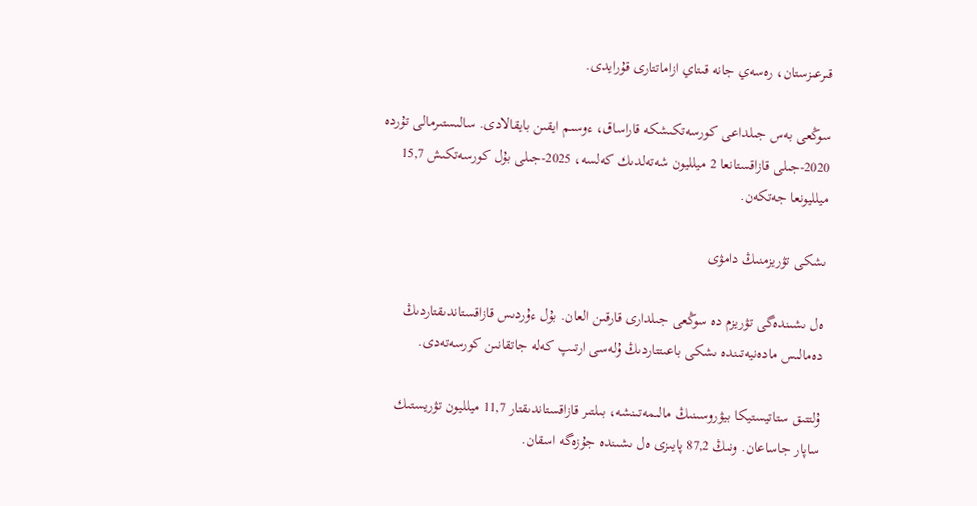قىرعىزستان، رەسەي جانە قىتاي ازاماتتارى قۇرايدى.

سوڭعى بەس جىلداعى كورسەتكىشكە قاراساق، ءوسىم ايقىن بايقالادى. سالىستىرمالى تۇردە 2020-جىلى قازاقستانعا 2 ميلليون شەتەلدىك كەلسە، 2025-جىلى بۇل كورسەتكىش 15,7 ميلليونعا جەتكەن.

ىشكى تۋريزمنىڭ دامۋى

ەل ىشىندەگى تۋريزم دە سوڭعى جىلدارى قارقىن العان. بۇل ءۇردىس قازاقستاندىقتاردىڭ دەمالىس مادەنيەتىندە ىشكى باعىتتاردىڭ ۇلەسى ارتىپ كەلە جاتقانىن كورسەتەدى.

ۇلتتىق ستاتيستيكا بيۋروسىنىڭ مالىمەتىنشە، بىلتىر قازاقستاندىقتار 11,7 ميلليون تۋريستىك ساپار جاساعان. ونىڭ 87,2 پايىزى ەل ىشىندە جۇزەگە اسقان.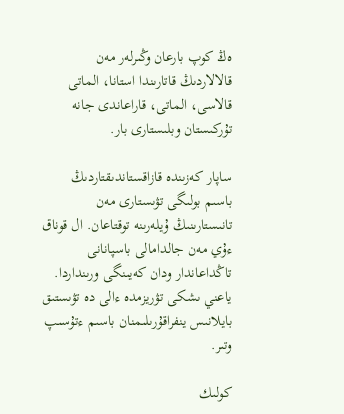ەڭ كوپ بارعان وڭىرلەر مەن قالالاردىڭ قاتارىندا استانا، الماتى قالاسى، الماتى، قاراعاندى جانە تۇركىستان وبلىستارى بار.

ساپار كەزىندە قازاقستاندىقتاردىڭ باسىم بولىگى تۋىستارى مەن تانىستارىنىڭ ۇيلەرىنە توقتاعان. ال قوناق ءۇي مەن جالدامالى باسپانانى تاڭداعاندار ودان كەيىنگى ورىنداردا. ياعني ىشكى تۋريزمدە ءالى دە تۋىستىق بايلانىس ينفراقۇرىلىمنان باسىم ءتۇسىپ وتىر.

كولىك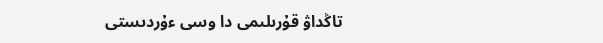تاڭداۋ قۇرىلىمى دا وسى ءۇردىستى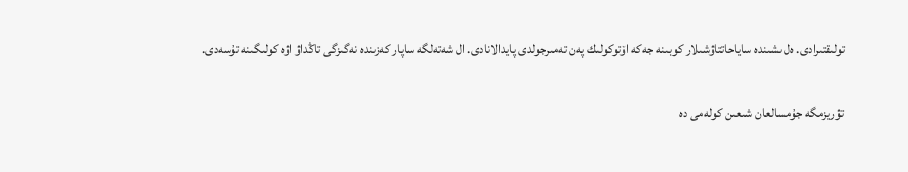تولىقتىرادى. ەل ىشىندە ساياحاتتاۋشىلار كوبىنە جەكە اۆتوكولىك پەن تەمىرجولدى پايدالانادى. ال شەتەلگە ساپار كەزىندە نەگىزگى تاڭداۋ اۋە كولىگىنە تۇسەدى.

تۋريزمگە جۇمسالعان شىعىن كولەمى دە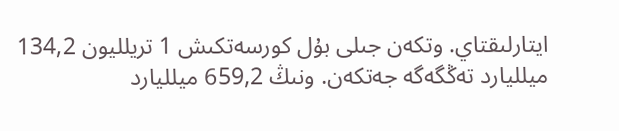ايتارلىقتاي. وتكەن جىلى بۇل كورسەتكىش 1 تريلليون 134,2 ميلليارد تەڭگەگە جەتكەن. ونىڭ 659,2 ميلليارد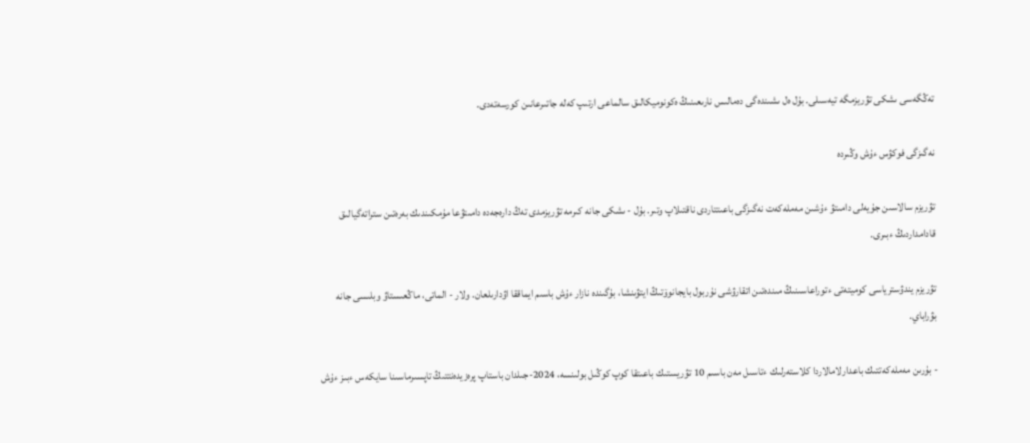تەڭگەسى ىشكى تۋريزمگە تيەسىلى. بۇل ەل ىشىندەگى دەمالىس نارىعىنىڭ ەكونوميكالىق سالماعى ارتىپ كەلە جاتىرعانىن كورسەتەدى.

نەگىزگى فوكۋس ءۇش وڭىردە

تۋريزم سالاسىن جۇيەلى دامىتۋ ءۇشىن مەملەكەت نەگىزگى باعىتتاردى ناقتىلاپ وتىر. بۇل - ىشكى جانە كىرمە تۋريزمدى تەڭ دارەجەدە دامىتۋعا مۇمكىندىك بەرەتىن ستراتەگيالىق قادامداردىڭ ءبىرى.

تۋريزم يندۋسترياسى كوميتەتى ءتوراعاسىنىڭ مىندەتىن اتقارۋشى نۇربول بايجانوۆتىڭ ايتۋىنشا، بۇگىندە نازار ءۇش باسىم ايماققا اۋدارىلعان. ولار - الماتى، ماڭعىستاۋ وبلىسى جانە بۋراباي.

- بۇرىن مەملەكەتتىك باعدارلامالاردا كلاستەرلىك ءتاسىل مەن باسىم 10 تۋريستىك باعىتقا كوپ كوڭىل بولىنسە، 2024-جىلدان باستاپ پرەزيدەنتتىڭ تاپسىرماسىنا سايكەس ءبىز ءۇش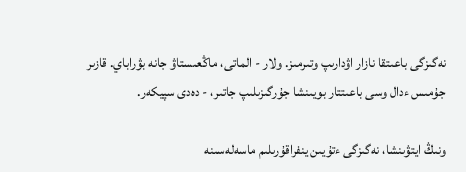نەگىزگى باعىتقا نازار اۋدارىپ وتىرمىز. ولار - الماتى، ماڭعىستاۋ جانە بۋراباي. قازىر جۇمىس ءدال وسى باعىتتار بويىنشا جۇرگىزىلىپ جاتىر، - دەدى سپيكەر.

ونىڭ ايتۋىنشا، نەگىزگى ءتۇيىن ينفراقۇرىلىم ماسەلەسىنە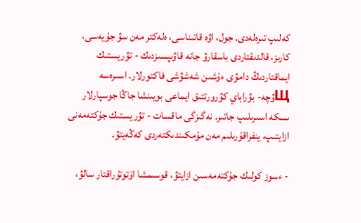كەلىپ تىرەلەدى. جول، اۋە قاتىناسى، ەلەكتر مەن سۋ جۇيەسى، كارىز، قالدىقتاردى باسقارۋ جانە قاۋىپسىزدىك - تۋريستىك ايماقتاردىڭ دامۋى ءۇشىن شەشۋشى فاكتورلار. اسىرەسە Щۋچە- بۋراباي كۋرورتتىق ايماعى بويىنشا جاڭا جوسپارلار ىسكە اسىرىلىپ جاتىر. نەگىزگى ماقسات - تۋريستىك جۇكتەمەنى ازايتىپ، ينفراقۇرىلىم مەن مۇمكىندىكتەردى كەڭەيتۋ.

- ءسوز كولىك جۇكتەمەسىن ازايتۋ، قوسىمشا اۆتوتۇراقتار سالۋ،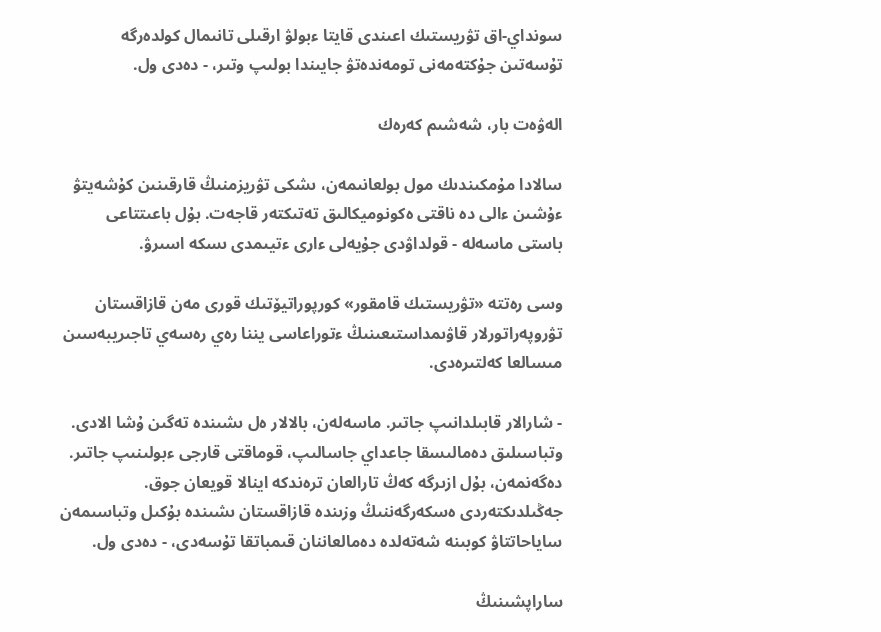سونداي-اق تۋريستىك اعىندى قايتا ءبولۋ ارقىلى تانىمال كولدەرگە تۇسەتىن جۇكتەمەنى تومەندەتۋ جايىندا بولىپ وتىر، - دەدى ول.

الەۋەت بار، شەشىم كەرەك

سالادا مۇمكىندىك مول بولعانىمەن، ىشكى تۋريزمنىڭ قارقىنىن كۇشەيتۋ ءۇشىن ءالى دە ناقتى ەكونوميكالىق تەتىكتەر قاجەت. بۇل باعىتتاعى باستى ماسەلە - قولداۋدى جۇيەلى ءارى ءتيىمدى ىسكە اسىرۋ.

وسى رەتتە «تۋريستىك قامقور» كورپوراتيۆتىك قورى مەن قازاقستان تۋروپەراتورلار قاۋىمداستىعىنىڭ ءتوراعاسى يننا رەي رەسەي تاجىريبەسىن مىسالعا كەلتىرەدى.

- شارالار قابىلدانىپ جاتىر. ماسەلەن، بالالار ەل ىشىندە تەگىن ۇشا الادى. وتباسىلىق دەمالىسقا جاعداي جاسالىپ، قوماقتى قارجى ءبولىنىپ جاتىر. دەگەنمەن، بۇل ازىرگە كەڭ تارالعان ترەندكە اينالا قويعان جوق. جەڭىلدىكتەردى ەسكەرگەننىڭ وزىندە قازاقستان ىشىندە بۇكىل وتباسىمەن ساياحاتتاۋ كوبىنە شەتەلدە دەمالعاننان قىمباتقا تۇسەدى، - دەدى ول.

ساراپشىنىڭ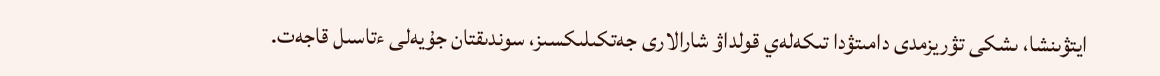ايتۋىنشا، ىشكى تۋريزمدى دامىتۋدا تىكەلەي قولداۋ شارالارى جەتكىلىكسىز، سوندىقتان جۇيەلى ءتاسىل قاجەت.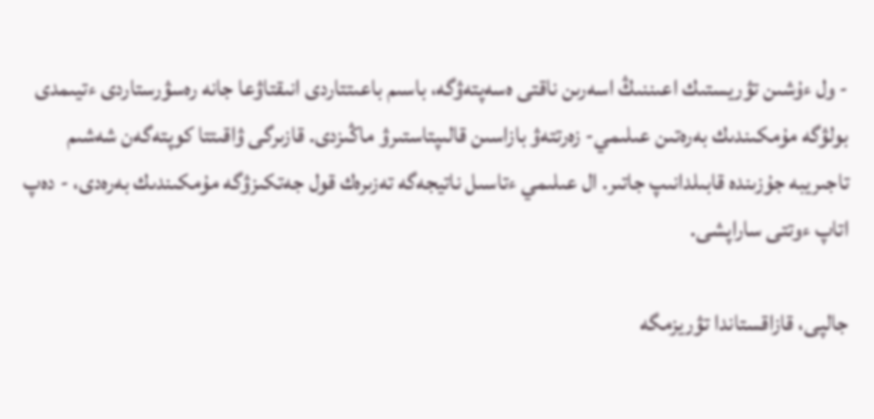- ول ءۇشىن تۋريستىك اعىننىڭ اسەرىن ناقتى ەسەپتەۋگە، باسىم باعىتتاردى انىقتاۋعا جانە رەسۋرستاردى ءتيىمدى بولۋگە مۇمكىندىك بەرەتىن عىلىمي- زەرتتەۋ بازاسىن قالىپتاستىرۋ ماڭىزدى. قازىرگى ۋاقىتتا كوپتەگەن شەشىم تاجىريبە جۇزىندە قابىلدانىپ جاتىر. ال عىلىمي ءتاسىل ناتيجەگە تەزىرەك قول جەتكىزۋگە مۇمكىندىك بەرەدى، - دەپ اتاپ ءوتتى ساراپشى.

جالپى، قازاقستاندا تۋريزمگە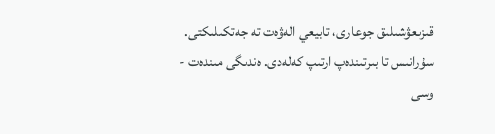قىزىعۋشىلىق جوعارى، تابيعي الەۋەت تە جەتكىلىكتى. سۇرانىس تا بىرتىندەپ ارتىپ كەلەدى. ەندىگى مىندەت - وسى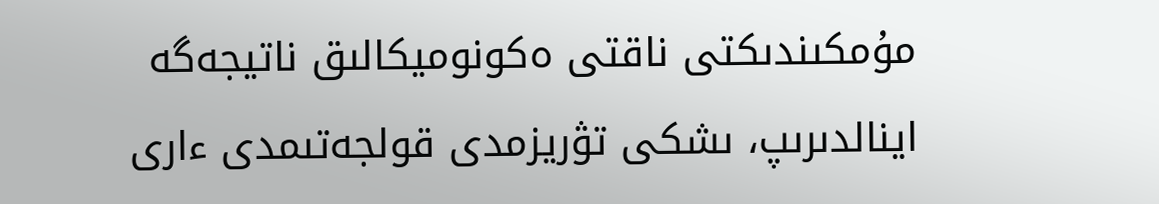مۇمكىندىكتى ناقتى ەكونوميكالىق ناتيجەگە اينالدىرىپ، ىشكى تۋريزمدى قولجەتىمدى ءارى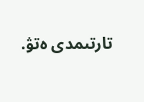تارتىمدى ەتۋ.